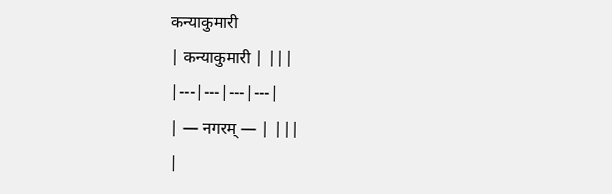कन्याकुमारी
| कन्याकुमारी | |||
|---|---|---|---|
| — नगरम् — | |||
|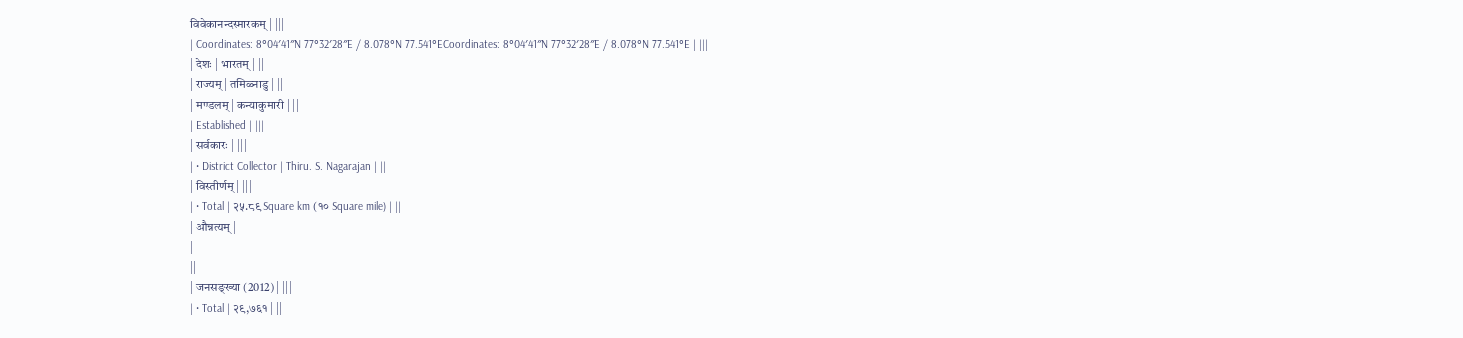विवेकानन्दस्मारकम् | |||
| Coordinates: 8°04′41″N 77°32′28″E / 8.078°N 77.541°ECoordinates: 8°04′41″N 77°32′28″E / 8.078°N 77.541°E | |||
| देशः | भारतम् | ||
| राज्यम् | तमिळ्नाडु | ||
| मण्डलम् | कन्याकुमारी | ||
| Established | |||
| सर्वकारः | |||
| • District Collector | Thiru. S. Nagarajan | ||
| विस्तीर्णम् | |||
| • Total | २५.८९ Square km (१० Square mile) | ||
| औन्नत्यम् |
|
||
| जनसङ्ख्या (2012) | |||
| • Total | २९,७६१ | ||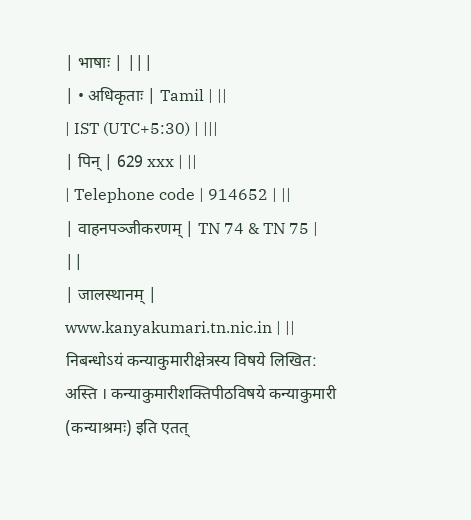| भाषाः | |||
| • अधिकृताः | Tamil | ||
| IST (UTC+5:30) | |||
| पिन् | 629 xxx | ||
| Telephone code | 914652 | ||
| वाहनपञ्जीकरणम् | TN 74 & TN 75 | ||
| जालस्थानम् | www.kanyakumari.tn.nic.in | ||
निबन्धोऽयं कन्याकुमारीक्षेत्रस्य विषये लिखित: अस्ति । कन्याकुमारीशक्तिपीठविषये कन्याकुमारी (कन्याश्रमः) इति एतत्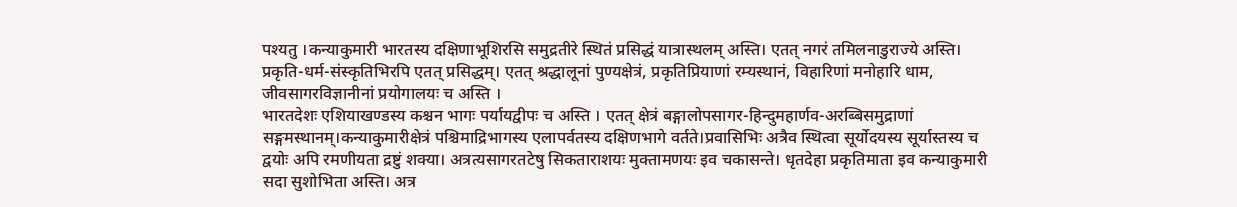पश्यतु ।कन्याकुमारी भारतस्य दक्षिणाभूशिरसि समुद्रतीरे स्थितं प्रसिद्धं यात्रास्थलम् अस्ति। एतत् नगरं तमिलनाडुराज्ये अस्ति। प्रकृति-धर्म-संस्कृतिभिरपि एतत् प्रसिद्धम्। एतत् श्रद्धालूनां पुण्यक्षेत्रं, प्रकृतिप्रियाणां रम्यस्थानं, विहारिणां मनोहारि धाम, जीवसागरविज्ञानीनां प्रयोगालयः च अस्ति ।
भारतदेशः एशियाखण्डस्य कश्चन भागः पर्यायद्वीपः च अस्ति । एतत् क्षेत्रं बङ्गालोपसागर-हिन्दुमहार्णव-अरब्बिसमुद्राणां सङ्गमस्थानम्।कन्याकुमारीक्षेत्रं पश्चिमाद्रिभागस्य एलापर्वतस्य दक्षिणभागे वर्तते।प्रवासिभिः अत्रैव स्थित्वा सूर्योदयस्य सूर्यास्तस्य च द्वयोः अपि रमणीयता द्रष्टुं शक्या। अत्रत्यसागरतटेषु सिकताराशयः मुक्तामणयः इव चकासन्ते। धृतदेहा प्रकृतिमाता इव कन्याकुमारी सदा सुशोभिता अस्ति। अत्र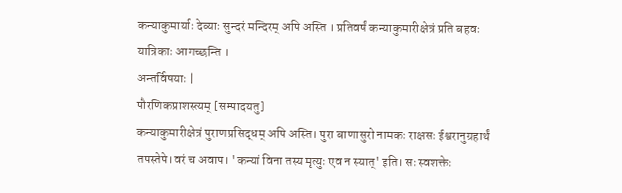कन्याकुमार्याः देव्याः सुन्दरं मन्दिरम् अपि अस्ति । प्रतिवर्षं कन्याकुमारीक्षेत्रं प्रति बहवः यात्रिकाः आगच्छन्ति ।
अन्तर्विषयाः |
पौरणिकप्राशस्त्यम् [सम्पादयतु]
कन्याकुमारीक्षेत्रं पुराणप्रसिद्धम् अपि अस्ति। पुरा बाणासुरो नामकः राक्षसः ईश्वरानुग्रहार्थं तपस्तेपे।वरं च अवाप। 'कन्यां विना तस्य मृत्युः एव न स्यात्' इति। सः स्वशक्तेः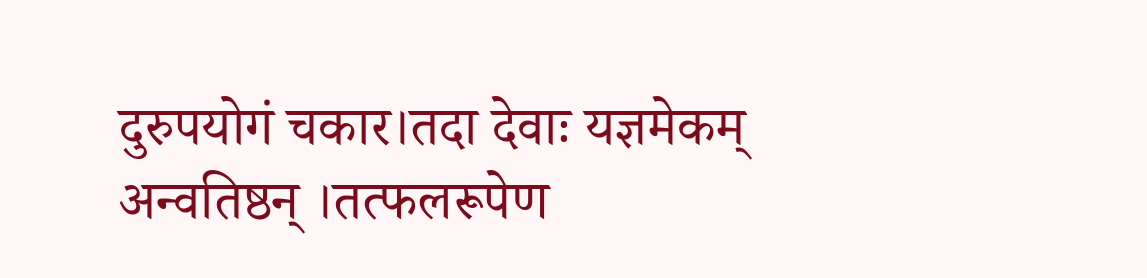दुरुपयोगं चकार।तदा देवाः यज्ञमेकम् अन्वतिष्ठन् ।तत्फलरूपेण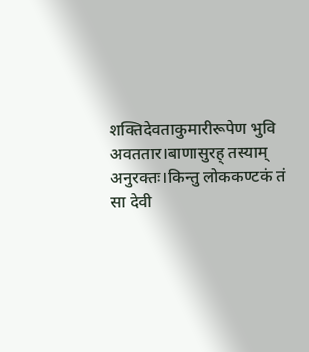शक्तिदेवताकुमारीरूपेण भुवि अवततार।बाणासुरह् तस्याम् अनुरक्तः।किन्तु लोककण्टकं तं सा देवी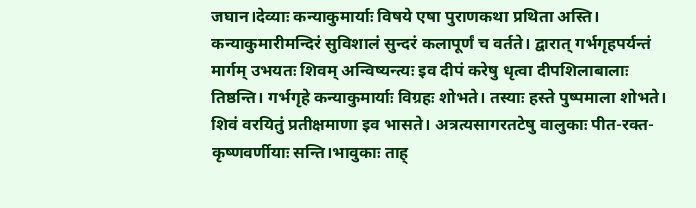जघान।देव्याः कन्याकुमार्याः विषये एषा पुराणकथा प्रथिता अस्ति। कन्याकुमारीमन्दिरं सुविशालं सुन्दरं कलापूर्णं च वर्तते। द्वारात् गर्भगृहपर्यन्तं मार्गम् उभयतः शिवम् अन्विष्यन्त्यः इव दीपं करेषु धृत्वा दीपशिलाबालाः तिष्ठन्ति। गर्भगृहे कन्याकुमार्याः विग्रहः शोभते। तस्याः हस्ते पुष्पमाला शोभते। शिवं वरयितुं प्रतीक्षमाणा इव भासते। अत्रत्यसागरतटेषु वालुकाः पीत-रक्त-कृष्णवर्णीयाः सन्ति।भावुकाः ताह्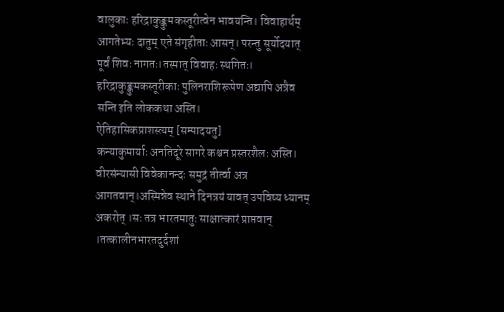वालुकाः हरिद्राकुङ्कुमकस्तूरीत्वेन भावयन्ति। विवाहार्थम् आगतेभ्यः दातुम् एते संगृहीताः आसन्। परन्तु सूर्योदयात् पूर्वं शिवः नागतः।तस्मात् विवाहः स्थगितः। हरिद्राकुङ्कुमकस्तूरीकाः पुलिनराशिरूपेण अद्यापि अत्रैव सन्ति इति लोककथा अस्ति।
ऐतिहासिकप्राशस्त्यम् [सम्पादयतु]
कन्याकुमार्याः अनतिदूरे सागरे कश्चन प्रस्तरशैलः अस्ति। वीरसंन्यासी विवेकानन्दः समुद्रं तीर्त्वा अत्र आगतवान्।अस्मिन्नेव स्थाने दिनत्रयं यावत् उपविष्य ध्यानम् अकरोत् ।सः तत्र भारतमातुः साक्षात्कारं प्राप्तवान् ।तत्कालीनभारतदुर्दशां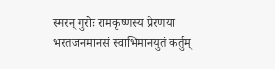स्मरन् गुरोः रामकृष्णस्य प्रेरणया भरतजनमानसं स्वाभिमानयुतं कर्तुम्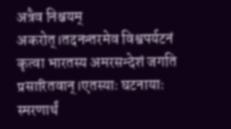अत्रैव निश्चयम् अकरोत्।तदनन्तरमेव विश्वपर्यटनं कृत्वा भारतस्य अमरसन्देशं जगति प्रसारितवान्।एतस्याः घटनायाः स्मरणार्थं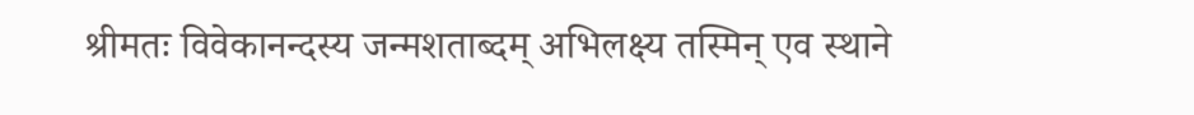श्रीमतः विवेकानन्दस्य जन्मशताब्दम् अभिलक्ष्य तस्मिन् एव स्थाने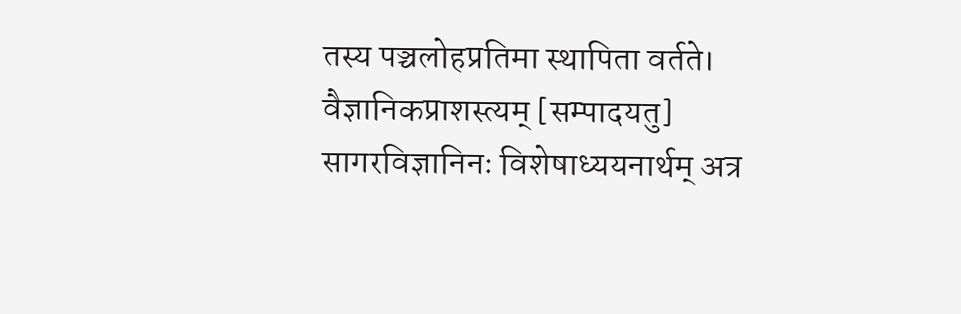तस्य पञ्चलोहप्रतिमा स्थापिता वर्तते।
वैज्ञानिकप्राशस्त्यम् [सम्पादयतु]
सागरविज्ञानिनः विशेषाध्ययनार्थम् अत्र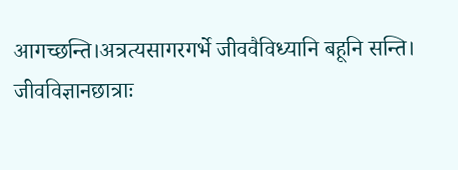आगच्छन्ति।अत्रत्यसागरगर्भे जीववैविध्यानि बहूनि सन्ति। जीवविज्ञानछात्राः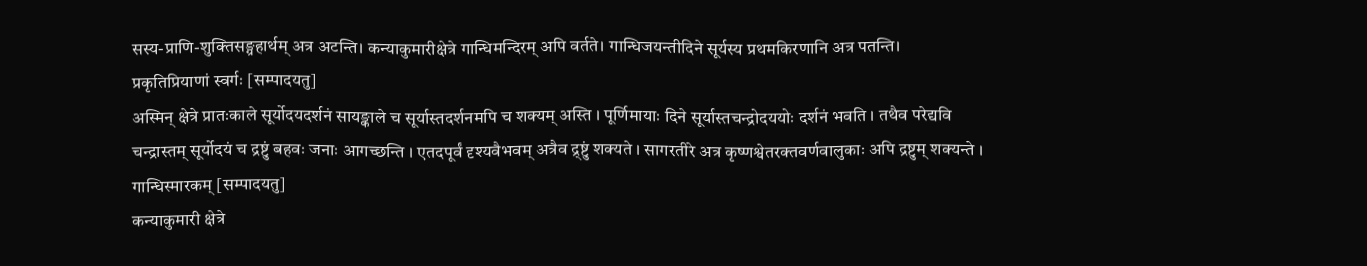सस्य-प्राणि-शुक्तिसङ्ग्रहार्थम् अत्र अटन्ति। कन्याकुमारीक्षेत्रे गान्धिमन्दिरम् अपि वर्तते। गान्धिजयन्तीदिने सूर्यस्य प्रथमकिरणानि अत्र पतन्ति।
प्रकृतिप्रियाणां स्वर्गः [सम्पादयतु]
अस्मिन् क्षेत्रे प्रातःकाले सूर्योदयदर्शनं सायङ्काले च सूर्यास्तदर्शनमपि च शक्यम् अस्ति । पूर्णिमायाः दिने सूर्यास्तचन्द्रोदययोः दर्शनं भवति । तथैव परेद्यवि चन्द्रास्तम् सूर्योदयं च द्रष्टुं बहवः जनाः आगच्छन्ति । एतदपूर्वं दृश्यवैभवम् अत्रैव द्र्ष्टुं शक्यते । सागरतीरे अत्र कृष्णश्वेतरक्तवर्णवालुकाः अपि द्रष्टुम् शक्यन्ते ।
गान्धिस्मारकम् [सम्पादयतु]
कन्याकुमारी क्षेत्रे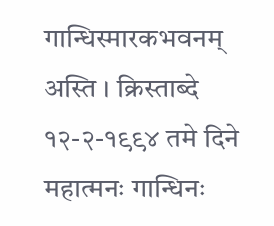गान्धिस्मारकभवनम् अस्ति । क्रिस्ताब्दे १२-२-१९९४ तमे दिने महात्मनः गान्धिनः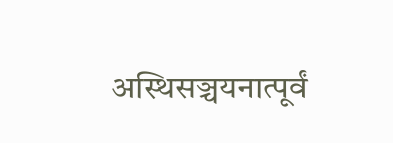अस्थिसञ्चयनात्पूर्वं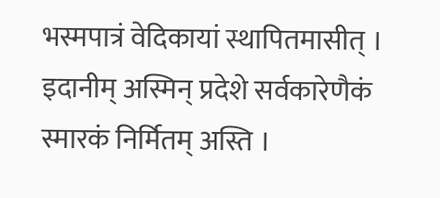भस्मपात्रं वेदिकायां स्थापितमासीत् । इदानीम् अस्मिन् प्रदेशे सर्वकारेणैकं स्मारकं निर्मितम् अस्ति ।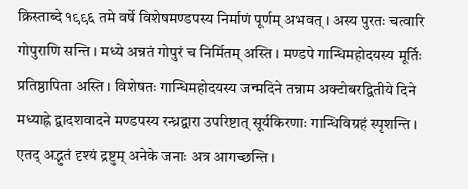क्रिस्ताब्दे १९९६ तमे वर्षे विशेषमण्डपस्य निर्माणं पूर्णम् अभवत् । अस्य पुरतः चत्वारि गोपुराणि सन्ति । मध्ये अन्नतं गोपुरं च निर्मितम् अस्ति । मण्डपे गान्धिमहोदयस्य मूर्तिः प्रतिष्ठापिता अस्ति । विशेषतः गान्धिमहोदयस्य जन्मदिने तन्नाम अक्टोबरद्वितीये दिने मध्याह्ने द्वादशवादने मण्डपस्य रन्ध्रद्वारा उपरिष्टात् सूर्यकिरणाः गान्धिविग्रहं स्पृशन्ति । एतद् अद्भुतं दृश्यं द्रष्टुम् अनेके जनाः अत्र आगच्छन्ति ।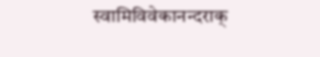स्वामिविवेकानन्दराक्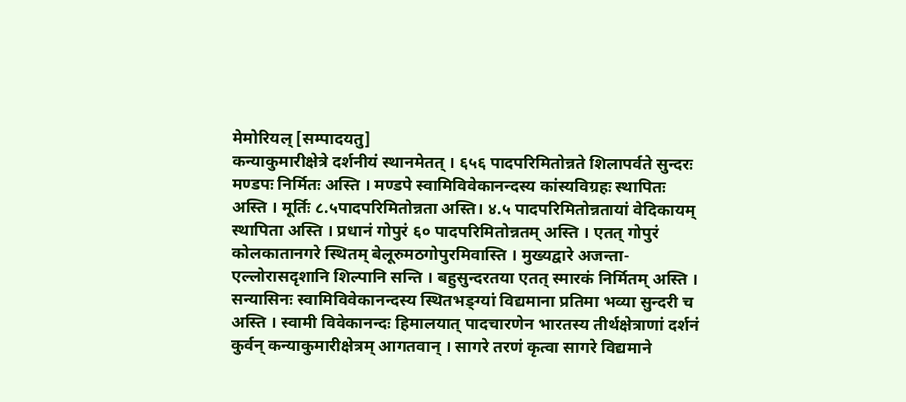मेमोरियल् [सम्पादयतु]
कन्याकुमारीक्षेत्रे दर्शनीयं स्थानमेतत् । ६५६ पादपरिमितोन्नते शिलापर्वते सुन्दरः मण्डपः निर्मितः अस्ति । मण्डपे स्वामिविवेकानन्दस्य कांस्यविग्रहः स्थापितः अस्ति । मूर्तिः ८.५पादपरिमितोन्नता अस्ति। ४.५ पादपरिमितोन्नतायां वेदिकायम् स्थापिता अस्ति । प्रधानं गोपुरं ६० पादपरिमितोन्नतम् अस्ति । एतत् गोपुरं कोलकातानगरे स्थितम् बेलूरुमठगोपुरमिवास्ति । मुख्यद्वारे अजन्ता-एल्लोरासदृशानि शिल्पानि सन्ति । बहुसुन्दरतया एतत् स्मारकं निर्मितम् अस्ति । सन्यासिनः स्वामिविवेकानन्दस्य स्थितभङ्ग्यां विद्यमाना प्रतिमा भव्या सुन्दरी च अस्ति । स्वामी विवेकानन्दः हिमालयात् पादचारणेन भारतस्य तीर्थक्षेत्राणां दर्शनं कुर्वन् कन्याकुमारीक्षेत्रम् आगतवान् । सागरे तरणं कृत्वा सागरे विद्यमाने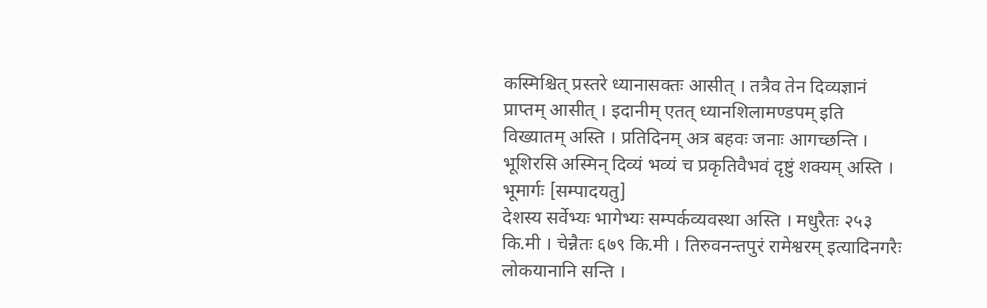कस्मिश्चित् प्रस्तरे ध्यानासक्तः आसीत् । तत्रैव तेन दिव्यज्ञानं प्राप्तम् आसीत् । इदानीम् एतत् ध्यानशिलामण्डपम् इति विख्यातम् अस्ति । प्रतिदिनम् अत्र बहवः जनाः आगच्छन्ति । भूशिरसि अस्मिन् दिव्यं भव्यं च प्रकृतिवैभवं दृष्टुं शक्यम् अस्ति ।
भूमार्गः [सम्पादयतु]
देशस्य सर्वेभ्यः भागेभ्यः सम्पर्कव्यवस्था अस्ति । मधुरैतः २५३ कि.मी । चेन्नैतः ६७९ कि.मी । तिरुवनन्तपुरं रामेश्वरम् इत्यादिनगरैः लोकयानानि सन्ति ।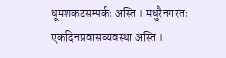धूमशकटसम्पर्कः अस्ति । मधुरैनगरतः एकदिनप्रवासव्यवस्था अस्ति ।